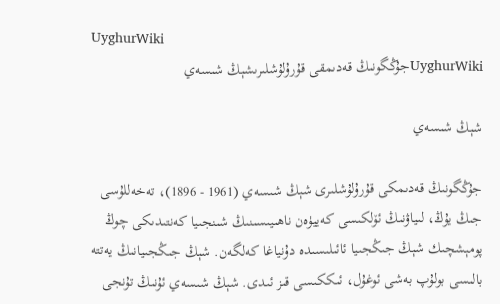UyghurWiki
UyghurWikiجۇڭگونىڭ قەدىمقى قۇرۇلۇشلىرىشېڭ شىسەي

شېڭ شىسەي

جۇڭگونىڭ قەدىمكى قۇرۇلۇشلىرى شېڭ شىسەي (1961 - 1896)، تەخەللۇسى جىڭ يۇڭ، لىياۋنىڭ ئۆلكىسى كەييۈەن ناھىيىسىنىڭ شىنجىيا كەنتىدىكى چوڭ پومېشچىك شېڭ جىڭجىيا ئائىلىسىدە دۇنياغا كەلگەن. شېڭ جىڭجىيانىڭ يەتتە بالىسى بولۇپ بەشى ئوغۇل، ئىككىسى قىز ئىدى. شېڭ شىسەي ئۇنىڭ تۇنجى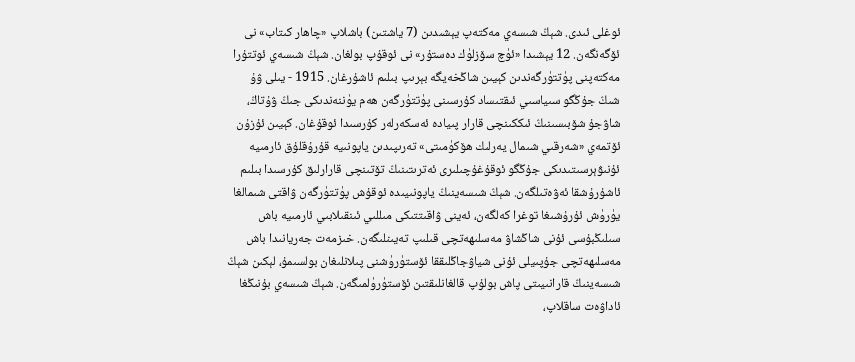ئوغلى ئىدى. شېڭ شىسەي مەكتەپ يېشىدىن (7 ياشتىن) باشلاپ «چاھار كىتاب» نى ئۆگەنگەن. 12 يېشىدا «ئۈچ سۆزلۈك دەستۇر» نى ئوقۇپ بولغان. شېڭ شىسەي ئوتتۇرا مەكتەپنى پۈتتۈرگەندىن كېيىن شاڭخەيگە بېرىپ بىلىم ئاشۇرغان. 1915 - يىلى ۋۇ شىڭ جۇڭگو سىياسىي ئىقتىساد كۇرسىنى پۈتتۈرگەن ھەم يۈننەندىكى جىڭ ۋۇتاڭ، شاۋجۇ شۆبىسىنىڭ ئىككىنچى قارار پىيادە ئەسكەرلەر كۇرسىدا ئوقۇغان. كېيىن ئۇزۇن ئۆتمەي «شەرقىي شىمال يەرلىك ھۆكۈمىتى» تەرىپىدىن ياپونىيە قۇرۇقلۇق ئارمىيە ئۇنىۋېرسىتىدىكى جۇڭگو ئوقۇغۇچىلىرى ئەترىتىنىڭ تۆتىنچى قارارلىق كۇرسىدا بىلىم ئاشۇرۇشقا ئەۋەتىلگەن. شېڭ شىسەينىڭ ياپونىيىدە ئوقۇش پۈتتۈرگەن ۋاقتى شىمالغا يۈرۈش ئۇرۇشىغا توغرا كەلگەن، ئەينى ۋاقىتتىكى مىللىي ئىنقىلابىي ئارمىيە باش سىلىڭبۇسى ئۇنى شاڭشاۋ مەسلىھەتچى قىلىپ تەيىنلىگەن. خىزمەت جەريانىدا باش مەسلىھەتچى جۇپىيلى ئۇنى شياۋجاڭلىققا ئۆستۈرۈشنى پىلانلىغان بولسىمۇ، لېكىن شېڭ شىسەينىڭ قارانىيىتى پاش بولۇپ قالغانلىقتىن ئۆستۈرۈلمىگەن. شېڭ شىسەي بۇنىڭغا ئاداۋەت ساقلاپ،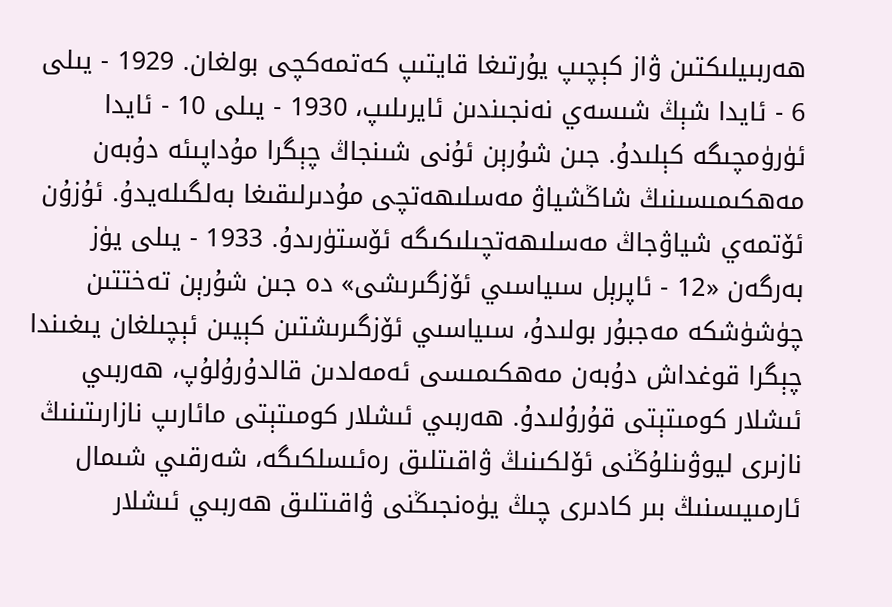ھەربىيلىكتىن ۋاز كېچىپ يۇرتىغا قايتىپ كەتمەكچى بولغان. 1929 - يىلى 6 - ئايدا شېڭ شىسەي نەنجىندىن ئايرىلىپ، 1930 - يىلى 10 - ئايدا ئۈرۈمچىگە كېلىدۇ. جىن شۇرېن ئۇنى شىنجاڭ چېگرا مۇداپىئە دۇبەن مەھكىمىسىنىڭ شاڭشياۋ مەسلىھەتچى مۇدىرلىقىغا بەلگىلەيدۇ. ئۇزۇن ئۆتمەي شياۋجاڭ مەسلىھەتچىلىكىگە ئۆستۈرىدۇ. 1933 - يىلى يۈز بەرگەن «12 - ئاپرېل سىياسىي ئۆزگىرىشى» دە جىن شۇرېن تەختتىن چۈشۈشكە مەجبۇر بولىدۇ، سىياسىي ئۆزگىرىشتىن كېيىن ئېچىلغان يىغىندا چېگرا قوغداش دۇبەن مەھكىمىسى ئەمەلدىن قالدۇرۇلۇپ، ھەربىي ئىشلار كومىتېتى قۇرۇلىدۇ. ھەربىي ئىشلار كومىتېتى مائارىپ نازارىتىنىڭ نازىرى ليوۋىنلۇڭنى ئۆلكىنىڭ ۋاقىتلىق رەئىسلكىگە، شەرقىي شىمال ئارمىيىسنىڭ بىر كادىرى چىڭ يۈەنجىڭنى ۋاقىتلىق ھەربىي ئىشلار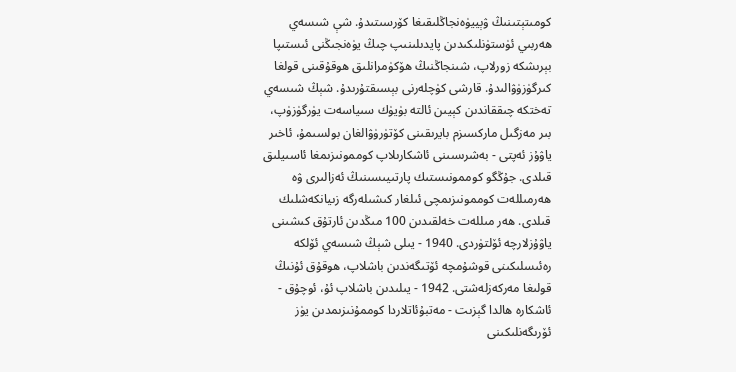كومىتېتىنىڭ ۋېييۈەنجاڭلىقىغا كۆرسىتىدۇ. شې شىسەي ھەربىي ئۈستۈنلىكىدىن پايدىلىنىپ چىڭ يۈەنجىڭنى ئىستىپا بېرىشكە زورلاپ، شىنجاڭنىڭ ھۆكۈمرانلىق ھوقۇقىنى قولغا كىرگۈزۈۋالىدۇ. قارشى كۈچلەرنى بېسىقتۇرىدۇ. شېڭ شىسەي تەختكە چىققاندىن كېيىن ئالتە بۈيۈك سىياسەت يۈرگۈزۈپ، بىر مەزگىل ماركسىزم بايرىقىنى كۆتۈرۈۋالغان بولسىمۇ، ئاخىر ياۋۇز ئەپتى - بەشرىسىنى ئاشكارىلاپ كوممونىزىمغا ئاسىيلىق قىلدى. جۇڭگو كوممونىستىك پارتىيىسىنىڭ ئەزالىرى ۋە ھەرمىللەت كوممونىزىمچى ئىلغار كىشىلەرگە زىيانكەشلىك قىلدى. ھەر مىللەت خەلقىدىن 100 مىڭدىن ئارتۇق كىشىنى ياۋۇزلارچە ئۆلتۈردى. 1940 - يىلى شېڭ شىسەي ئۆلكە رەئىسلىكىنى قوشۇمچە ئۆتىگەندىن باشلاپ، ھوقۇق ئۇنىڭ قولىغا مەركەزلەشتى. 1942 - يىلىدىن باشلاپ ئۇ، ئوچۇق - ئاشكارە ھالدا گېزىت - مەتبۇئاتلاردا كوممۇنىزىمدىن يۈز ئۆرىگەنلىكىنى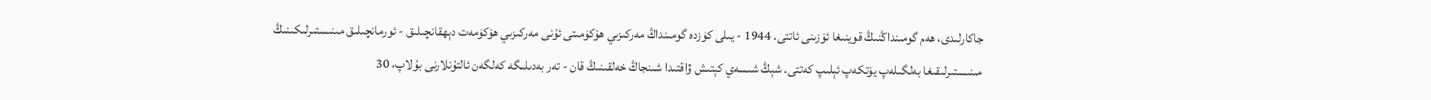جاكارلىدى، ھەم گومىنداڭنىڭ قوينىغا ئۆزىنى ئاتتى. 1944 - يىلى كۈزدە گومىنداڭ مەركىزىي ھۆكۈمىتى ئۇنى مەركىزىي ھۆكۈمەت دېھقانچىلىق - ئورمانچىلىق مىنىستىرلىكىنىڭ مىنىستىرلىقىغا بەلگىلەپ يۆتكەپ ئېلىپ كەتتى. شېڭ شىسەي كېتىش ۋاقتىدا شىنجاڭ خەلقىنىڭ قان - تەر بەدىلىگە كەلگەن ئالتۇنلارنى بۇلاپ، 30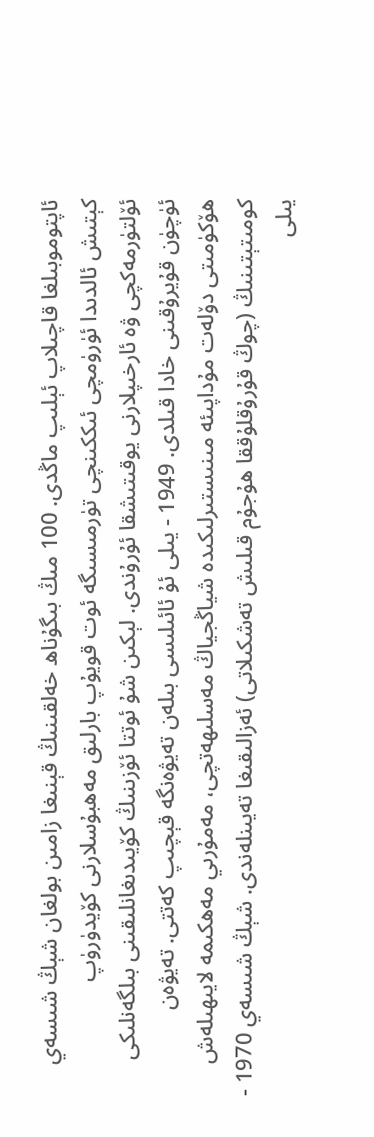ئاپتوموبىلغا قاچىلاپ ئېلىپ ماڭدى. 100 مىڭ بىگۇناھ خەلقىنىڭ قېنىغا زامىن بولغان شېڭ شىسەي كېتىش ئالدىدا ئۈرۈمچى ئىككىنچى تۈرمىسىگە ئوت قويۇپ بارلىق مەھبۇسلارنى كۆيدۈرۈپ ئۆلتۈرمەكچى ۋە ئارخىپلارنى يوقىتىشقا ئۇرۇندى. لېكىن شۇ ئوتتا ئۆزىنىڭ كۆيىدىغانلىقىنى بىلگەنلىكى ئۈچۈن قۇيرۇقىنى خادا قىلدى. 1949 - يىلى ئۇ ئائىلىسى بىلەن تەيۋەنگە قېچىپ كەتتى. تەيۋەن ھۆكۈمىتى دۆلەت مۇداپىئە مىنىستىرلىكىدە شياڭجياڭ مەسلىھەتچى، مەمۇرىي مەھكىمە لايىھىلەش كومىتېتىنىڭ (چوڭ قۇرۇقلۇققا ھۇجۇم قىلىش تەشكىلاتى) ئەزالىقىغا تەيىنلەندى. شېڭ شىسەي 1970 - يىلى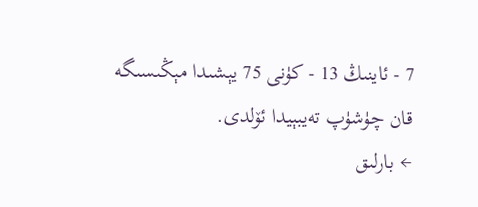7 - ئاينىڭ 13 - كۈنى 75 يېشىدا مېڭىسىگە قان چۈشۈپ تەيبېيدا ئۆلدى.
← بارلىق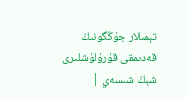تېمىلار جۇڭگونىڭ قەدىمقى قۇرۇلۇشلىرى
شېڭ شىسەي |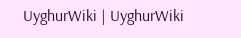UyghurWiki | UyghurWiki